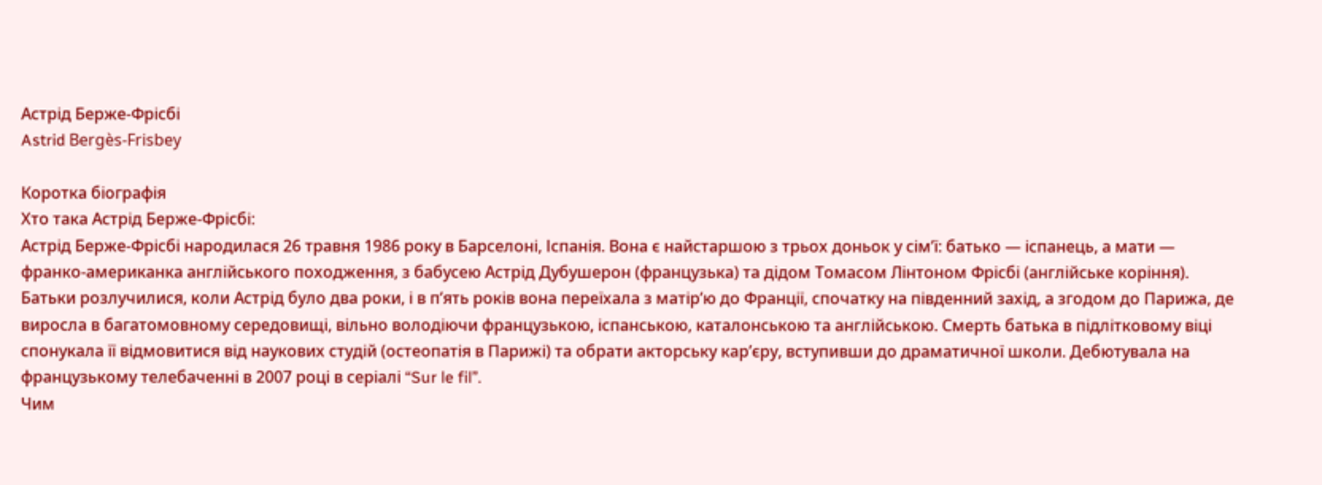Астрід Берже-Фрісбі
Astrid Bergès-Frisbey

Коротка біографія
Хто така Астрід Берже-Фрісбі:
Астрід Берже-Фрісбі народилася 26 травня 1986 року в Барселоні, Іспанія. Вона є найстаршою з трьох доньок у сім’ї: батько — іспанець, а мати — франко-американка англійського походження, з бабусею Астрід Дубушерон (французька) та дідом Томасом Лінтоном Фрісбі (англійське коріння). Батьки розлучилися, коли Астрід було два роки, і в п’ять років вона переїхала з матір’ю до Франції, спочатку на південний захід, а згодом до Парижа, де виросла в багатомовному середовищі, вільно володіючи французькою, іспанською, каталонською та англійською. Смерть батька в підлітковому віці спонукала її відмовитися від наукових студій (остеопатія в Парижі) та обрати акторську кар’єру, вступивши до драматичної школи. Дебютувала на французькому телебаченні в 2007 році в серіалі “Sur le fil”.
Чим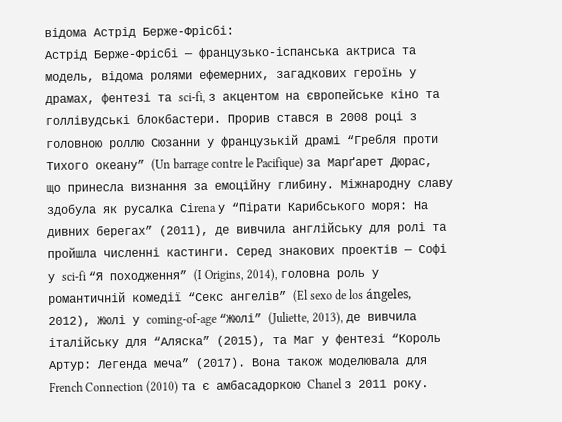відома Астрід Берже-Фрісбі:
Астрід Берже-Фрісбі — французько-іспанська актриса та модель, відома ролями ефемерних, загадкових героїнь у драмах, фентезі та sci-fi, з акцентом на європейське кіно та голлівудські блокбастери. Прорив стався в 2008 році з головною роллю Сюзанни у французькій драмі “Гребля проти Тихого океану” (Un barrage contre le Pacifique) за Марґарет Дюрас, що принесла визнання за емоційну глибину. Міжнародну славу здобула як русалка Сіrena у “Пірати Карибського моря: На дивних берегах” (2011), де вивчила англійську для ролі та пройшла численні кастинги. Серед знакових проектів — Софі у sci-fi “Я походження” (I Origins, 2014), головна роль у романтичній комедії “Секс ангелів” (El sexo de los ángeles, 2012), Жюлі у coming-of-age “Жюлі” (Juliette, 2013), де вивчила італійську для “Аляска” (2015), та Маг у фентезі “Король Артур: Легенда меча” (2017). Вона також моделювала для French Connection (2010) та є амбасадоркою Chanel з 2011 року.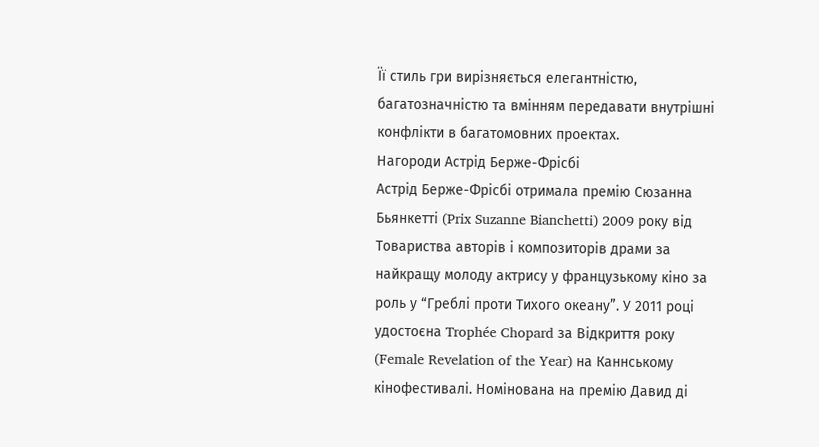Її стиль гри вирізняється елегантністю, багатозначністю та вмінням передавати внутрішні конфлікти в багатомовних проектах.
Нагороди Астрід Берже-Фрісбі
Астрід Берже-Фрісбі отримала премію Сюзанна Бьянкетті (Prix Suzanne Bianchetti) 2009 року від Товариства авторів і композиторів драми за найкращу молоду актрису у французькому кіно за роль у “Греблі проти Тихого океану”. У 2011 році удостоєна Trophée Chopard за Відкриття року (Female Revelation of the Year) на Каннському кінофестивалі. Номінована на премію Давид ді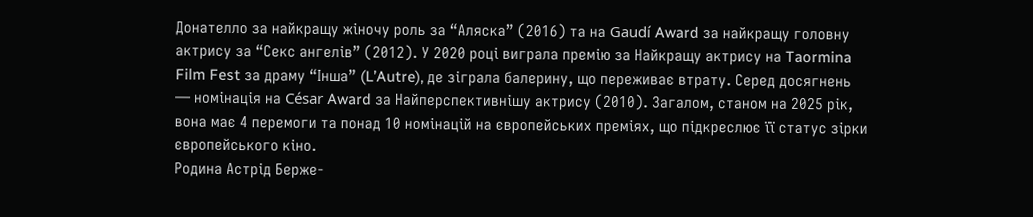Донателло за найкращу жіночу роль за “Аляска” (2016) та на Gaudí Award за найкращу головну актрису за “Секс ангелів” (2012). У 2020 році виграла премію за Найкращу актрису на Taormina Film Fest за драму “Інша” (L’Autre), де зіграла балерину, що переживає втрату. Серед досягнень — номінація на César Award за Найперспективнішу актрису (2010). Загалом, станом на 2025 рік, вона має 4 перемоги та понад 10 номінацій на європейських преміях, що підкреслює її статус зірки європейського кіно.
Родина Астрід Берже-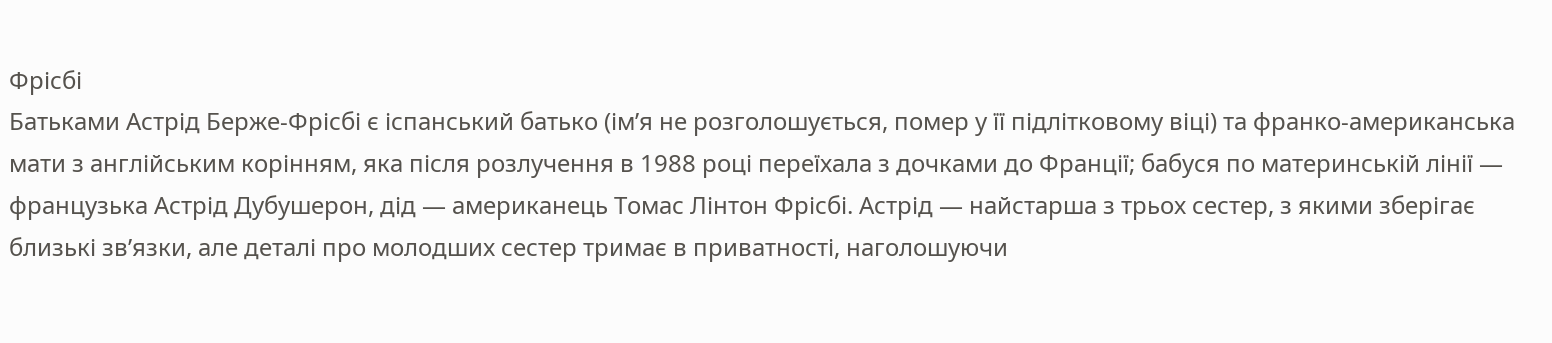Фрісбі
Батьками Астрід Берже-Фрісбі є іспанський батько (ім’я не розголошується, помер у її підлітковому віці) та франко-американська мати з англійським корінням, яка після розлучення в 1988 році переїхала з дочками до Франції; бабуся по материнській лінії — французька Астрід Дубушерон, дід — американець Томас Лінтон Фрісбі. Астрід — найстарша з трьох сестер, з якими зберігає близькі зв’язки, але деталі про молодших сестер тримає в приватності, наголошуючи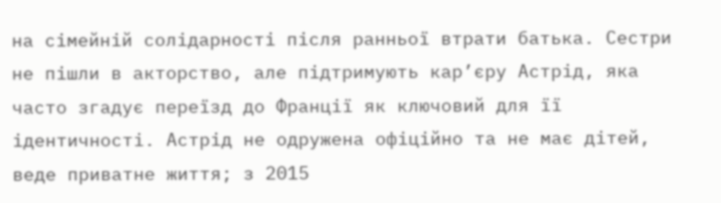на сімейній солідарності після ранньої втрати батька. Сестри не пішли в акторство, але підтримують кар’єру Астрід, яка часто згадує переїзд до Франції як ключовий для її ідентичності. Астрід не одружена офіційно та не має дітей, веде приватне життя; з 2015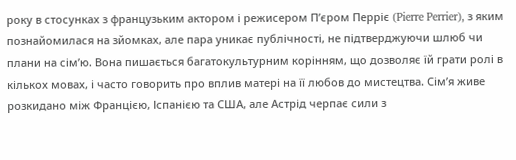року в стосунках з французьким актором і режисером П’єром Перріє (Pierre Perrier), з яким познайомилася на зйомках, але пара уникає публічності, не підтверджуючи шлюб чи плани на сім’ю. Вона пишається багатокультурним корінням, що дозволяє їй грати ролі в кількох мовах, і часто говорить про вплив матері на її любов до мистецтва. Сім’я живе розкидано між Францією, Іспанією та США, але Астрід черпає сили з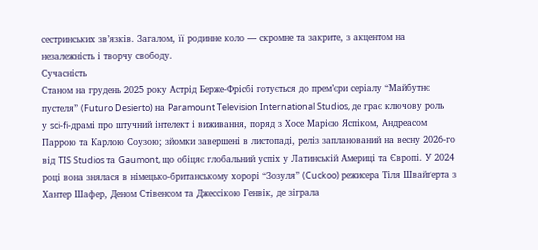сестринських зв’язків. Загалом, її родинне коло — скромне та закрите, з акцентом на незалежність і творчу свободу.
Сучасність
Станом на грудень 2025 року Астрід Берже-Фрісбі готується до прем’єри серіалу “Майбутнє пустеля” (Futuro Desierto) на Paramount Television International Studios, де грає ключову роль у sci-fi-драмі про штучний інтелект і виживання, поряд з Хосе Марією Яспіком, Андреасом Паррою та Карлою Соузою; зйомки завершені в листопаді, реліз запланований на весну 2026-го від TIS Studios та Gaumont, що обіцяє глобальний успіх у Латинській Америці та Європі. У 2024 році вона знялася в німецько-британському хорорі “Зозуля” (Cuckoo) режисера Тіля Швайґерта з Хантер Шафер, Деном Стівенсом та Джессікою Генвік, де зіграла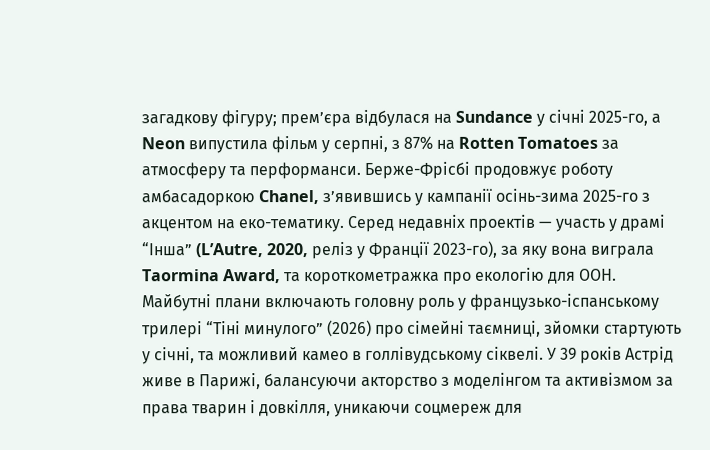загадкову фігуру; прем’єра відбулася на Sundance у січні 2025-го, а Neon випустила фільм у серпні, з 87% на Rotten Tomatoes за атмосферу та перформанси. Берже-Фрісбі продовжує роботу амбасадоркою Chanel, з’явившись у кампанії осінь-зима 2025-го з акцентом на еко-тематику. Серед недавніх проектів — участь у драмі “Інша” (L’Autre, 2020, реліз у Франції 2023-го), за яку вона виграла Taormina Award, та короткометражка про екологію для ООН. Майбутні плани включають головну роль у французько-іспанському трилері “Тіні минулого” (2026) про сімейні таємниці, зйомки стартують у січні, та можливий камео в голлівудському сіквелі. У 39 років Астрід живе в Парижі, балансуючи акторство з моделінгом та активізмом за права тварин і довкілля, уникаючи соцмереж для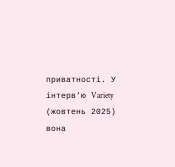приватності. У інтерв’ю Variety (жовтень 2025) вона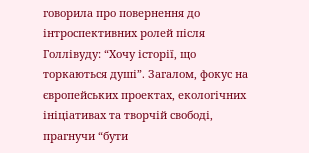говорила про повернення до інтроспективних ролей після Голлівуду: “Хочу історії, що торкаються душі”. Загалом, фокус на європейських проектах, екологічних ініціативах та творчій свободі, прагнучи “бути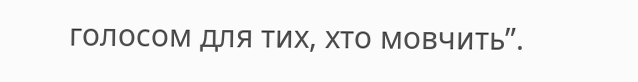голосом для тих, хто мовчить”.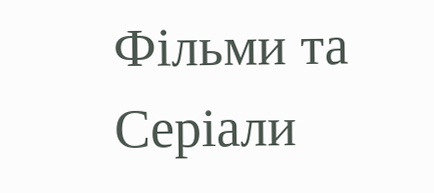Фільми та Серіали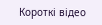Короткі відео